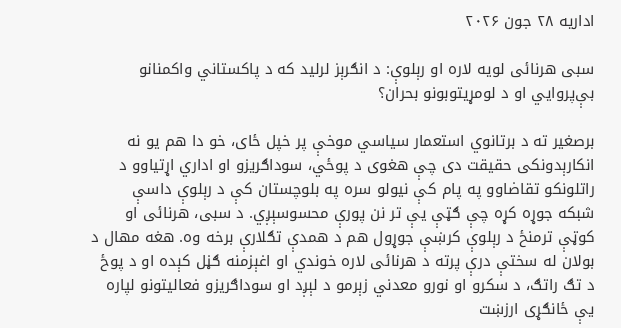اداریه ۲۸ جون ۲۰۲۶

سبی هرنائی لویه لاره او رېلوې: د انګرېز لرلید که د پاکستاني واکمنانو بې‌پروايي او د لومړیتوبونو بحران؟

برصغیر ته د برتانوي استعمار سیاسي موخې پر خپل ځای، خو دا هم یو نه انکارېدونکی حقیقت دی چې هغوی د پوځي، سوداګریزو او اداري اړتیاوو د راتلونکو تقاضاوو په پام کې نیولو سره په بلوچستان کې د رېلوې داسې شبکه جوړه کړه چې ګټې یې تر نن پورې محسوسېږي. د سبی، هرنائی او کوټې ترمنځ د رېلوې کرښې جوړول هم د همدې تګلارې برخه وه. هغه مهال د بولان له سختې درې پرته د هرنائی لاره خوندي او اغېزمنه ګڼل کېده او د پوځ د تګ راتګ، د سکرو او نورو معدني زېرمو د لېږد او سوداګریزو فعالیتونو لپاره یې ځانګړی ارزښت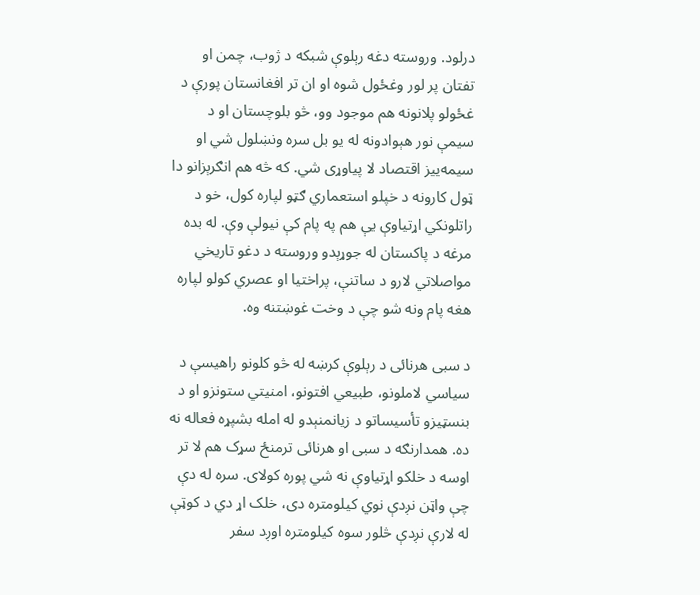درلود. وروسته دغه رېلوې شبکه د ژوب، چمن او تفتان پر لور وغځول شوه او ان تر افغانستان پورې د غځولو پلانونه هم موجود وو، څو بلوچستان او د سیمې نور هېوادونه له یو بل سره ونښلول شي او سیمه‌ییز اقتصاد لا پیاوړی شي. که څه هم انګرېزانو دا ټول کارونه د خپلو استعماري ګټو لپاره کول، خو د راتلونکي اړتیاوې یې هم په پام کې نیولې وې. له بده مرغه د پاکستان له جوړېدو وروسته د دغو تاریخي مواصلاتي لارو د ساتنې، پراختیا او عصري کولو لپاره هغه پام ونه شو چې د وخت غوښتنه وه.

د سبی هرنائی د رېلوې کرښه له څو کلونو راهیسې د سیاسي لاملونو، طبیعي افتونو، امنیتي ستونزو او د بنسټیزو تأسیساتو د زیانمنېدو له امله بشپړه فعاله نه ده. همدارنګه د سبی او هرنائی ترمنځ سړک هم لا تر اوسه د خلکو اړتیاوې نه شي پوره کولای. سره له دې چې واټن نږدې نوي کیلومتره دی، خلک اړ دي د کوټې له لارې نږدې څلور سوه کیلومتره اوږد سفر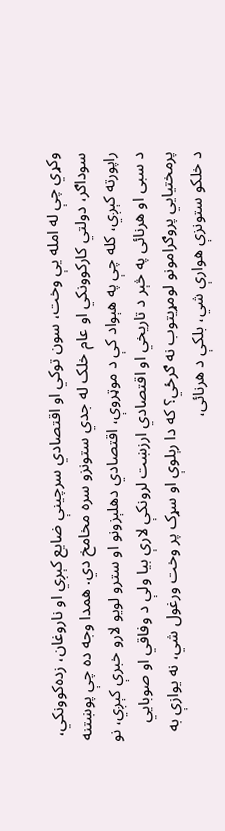وکړي چې له امله یې وخت، سون توکي او اقتصادي سرچینې ضایع کېږي او ناروغان، زده‌کوونکي، سوداګر، دولتي کارکوونکي او عام خلک له جدي ستونزو سره مخامخ دي. همدا وجه ده چې پوښتنه راپورته کېږي، کله چې په هېواد کې د موټروې، اقتصادي دهلېزونو او سترو لویو لارو خبرې کېږي، نو د سبی او هرنائی په څېر د تاریخي او اقتصادي ارزښت لرونکې لارې بیا ولې د وفاقي او صوبایي پرمختیايي پروګرامونو لومړیتوب نه ګرځي؟ که دا رېلوې او سړک پر وخت ورغول شي، نه یوازې به د خلکو ستونزې هوارې شي، بلکې د هرنائی،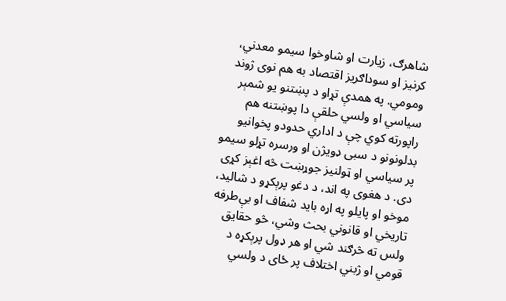شاهرګ، زیارت او شاوخوا سیمو معدني، کرنیز او سوداګریز اقتصاد به هم نوی ژوند ومومي. په همدې تړاو د پښتنو یو شمېر سیاسي او ولسي حلقې دا پوښتنه هم راپورته کوي چې د اداري حدودو پخوانیو بدلونونو د سبی ډویژن او ورسره تړلو سیمو پر سیاسي او ټولنیز جوړښت څه اغېز کړی دی. د هغوی په اند، د دغو پرېکړو د شالید، موخو او پایلو په اړه باید شفاف او بې‌طرفه تاریخي او قانوني بحث وشي، څو حقایق ولس ته څرګند شي او هر ډول پرېکړه د قومي او ژبني اختلاف پر ځای د ولسي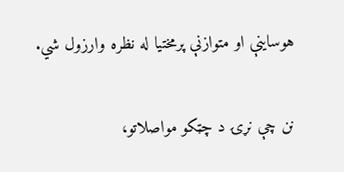هوساینې او متوازنې پرمختیا له نظره وارزول شي.

نن چې نړۍ د چټکو مواصلاتو،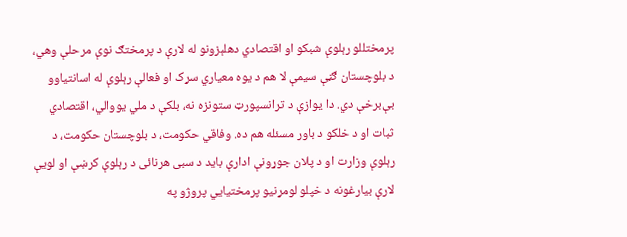پرمختللو رېلوې شبکو او اقتصادي دهلېزونو له لارې د پرمختګ نوې مرحلې وهي، د بلوچستان ګڼې سیمې لا هم د یوه معیاري سړک او فعالې رېلوې له اسانتیاوو بې‌برخې دي. دا یوازې د ترانسپورټ ستونزه نه، بلکې د ملي یووالي، اقتصادي ثبات او د خلکو د باور مسئله هم ده. وفاقي حکومت، د بلوچستان حکومت، د رېلوې وزارت او د پلان جوړونې ادارې باید د سبی هرنائی د رېلوې کرښې او لویې لارې بیارغونه د خپلو لومړنیو پرمختیايي پروژو په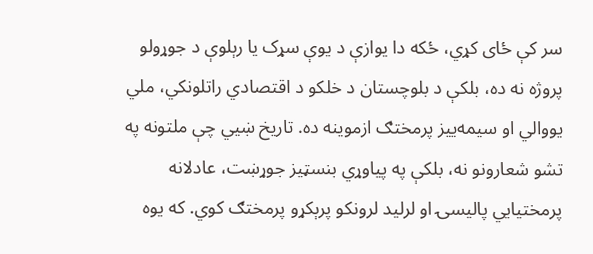سر کې ځای کړي، ځکه دا یوازې د یوې سړک یا رېلوې د جوړولو پروژه نه ده، بلکې د بلوچستان د خلکو د اقتصادي راتلونکي، ملي یووالي او سیمه‌ییز پرمختګ ازموینه ده. تاریخ ښيي چې ملتونه په تشو شعارونو نه، بلکې په پیاوړي بنسټیز جوړښت، عادلانه پرمختیايي پالیسۍ او لرلید لرونکو پرېکړو پرمختګ کوي. که یوه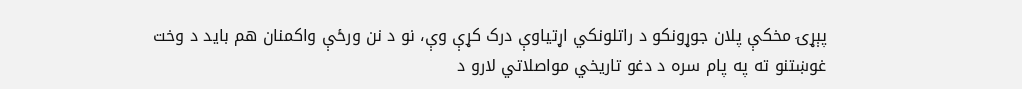پېړۍ مخکې پلان جوړونکو د راتلونکي اړتیاوې درک کړې وې، نو د نن ورځې واکمنان هم باید د وخت غوښتنو ته په پام سره د دغو تاریخي مواصلاتي لارو د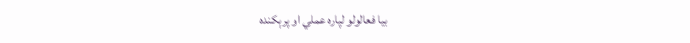بیا فعالولو لپاره عملي او پرېکنده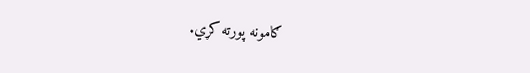ګامونه پورته کړي.